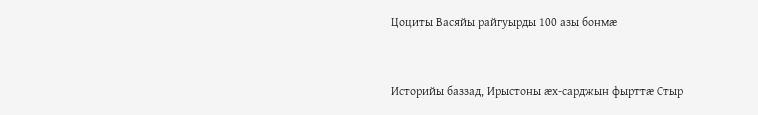Цоциты Васяйы райгуырды 100 азы бонмæ



Историйы баззад, Ирыстоны æх-сарджын фырттæ Стыр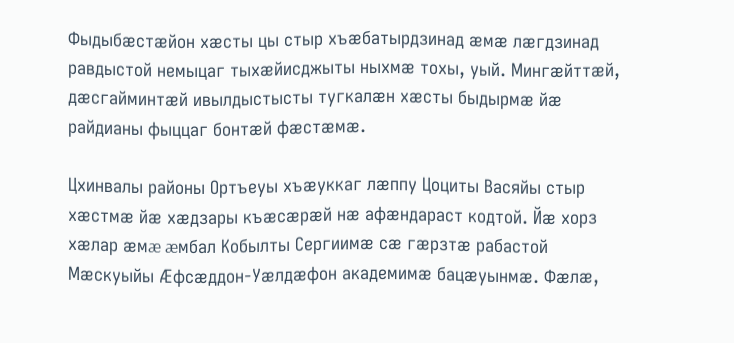Фыдыбæстæйон хæсты цы стыр хъæбатырдзинад æмæ лæгдзинад равдыстой немыцаг тыхæйисджыты ныхмæ тохы, уый. Мингæйттæй, дæсгайминтæй ивылдыстысты тугкалæн хæсты быдырмæ йæ райдианы фыццаг бонтæй фæстæмæ.

Цхинвалы районы Ортъеуы хъæуккаг лæппу Цоциты Васяйы стыр хæстмæ йæ хæдзары къæсæрæй нæ афæндараст кодтой. Йæ хорз хæлар æмæ æмбал Кобылты Сергиимæ сæ гæрзтæ рабастой Мæскуыйы Æфсæддон-Уæлдæфон академимæ бацæуынмæ. Фæлæ,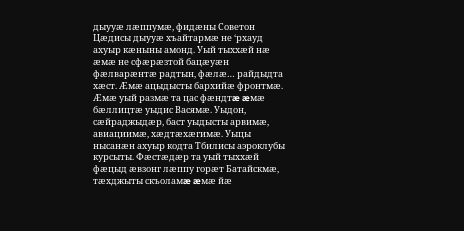дыууæ лæппумæ, фидæны Советон Цæдисы дыууæ хъайтармæ не ‘рхауд ахуыр кæныны амонд. Уый тыххæй нæ æмæ не сфæрæзтой бацæуæн фæлварæнтæ радтын, фæлæ… райдыдта хæст. Æмæ ацыдысты бархийæ фронтмæ. Æмæ уый размæ та цас фæндтæ æмæ бæллицтæ уыдис Васямæ. Уыдон, сæйраджыдæр, баст уыдысты арвимæ, авиациимæ, хæдтæхæгимæ. Уыцы нысанæн ахуыр кодта Тбилисы аэроклубы курсыты. Фæстæдæр та уый тыххæй фæцыд æвзонг лæппу горæт Батайскмæ, тæхджыты скъоламæ æмæ йæ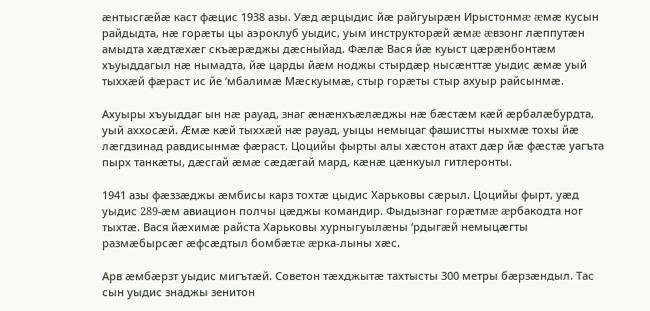æнтысгæйæ каст фæцис 1938 азы. Уæд æрцыдис йæ райгуырæн Ирыстонмæ æмæ кусын райдыдта, нæ горæты цы аэроклуб уыдис, уым инструкторæй æмæ æвзонг лæппутæн амыдта хæдтæхæг скъæрæджы дæсныйад. Фæлæ Вася йæ куыст цæрæнбонтæм хъуыддагыл нæ нымадта, йæ царды йæм ноджы стырдæр нысæнттæ уыдис æмæ уый тыххæй фæраст ис йе ‘мбалимæ Мæскуымæ, стыр горæты стыр ахуыр райсынмæ.

Ахуыры хъуыддаг ын нæ рауад, знаг æнæнхъæлæджы нæ бæстæм кæй æрбалæбурдта, уый аххосæй. Æмæ кæй тыххæй нæ рауад, уыцы немыцаг фашистты ныхмæ тохы йæ лæгдзинад равдисынмæ фæраст. Цоцийы фырты алы хæстон атахт дæр йæ фæстæ уагъта пырх танкæты, дæсгай æмæ сæдæгай мард, кæнæ цæнкуыл гитлеронты.

1941 азы фæззæджы æмбисы карз тохтæ цыдис Харьковы сæрыл. Цоцийы фырт, уæд уыдис 289-æм авиацион полчы цæджы командир. Фыдызнаг горæтмæ æрбакодта ног тыхтæ. Вася йæхимæ райста Харьковы хурныгуылæны ‘рдыгæй немыцæгты размæбырсæг æфсæдтыл бомбæтæ æрка-лыны хæс.

Арв æмбæрзт уыдис мигътæй. Советон тæхджытæ тахтысты 300 метры бæрзæндыл. Тас сын уыдис знаджы зенитон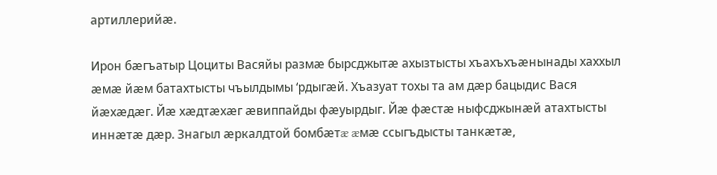артиллерийæ.

Ирон бæгъатыр Цоциты Васяйы размæ бырсджытæ ахызтысты хъахъхъæнынады хаххыл æмæ йæм батахтысты чъылдымы ‘рдыгæй. Хъазуат тохы та ам дæр бацыдис Вася йæхæдæг. Йæ хæдтæхæг æвиппайды фæуырдыг. Йæ фæстæ ныфсджынæй атахтысты иннæтæ дæр. Знагыл æркалдтой бомбæтæ æмæ ссыгъдысты танкæтæ,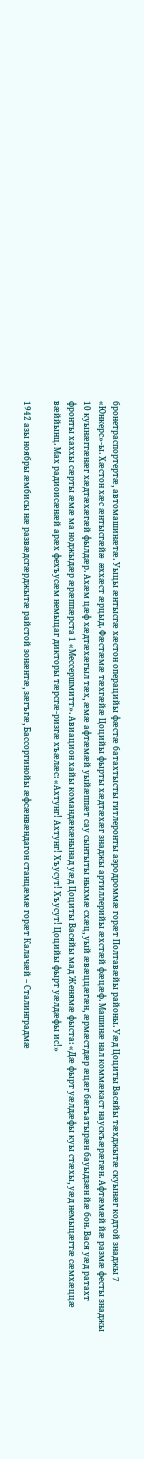бронетраспортертæ, автомашинæтæ. Уыцы æнтысгæ хæстон операцийы фæстæ батахтысты гитлеронты аэродроммæ горæт Полтавæйы районы. Уæд Цоциты Васяйы тæхджытæ скуынæг кодтой знаджы 7 «Юнкерс»-ы. Хæстон хæс æнтысгæйæ æххæст æрцыд. Фæстæмæ тæхгæйæ Цоцийы фырты хæдтæхæг знаджы артиллерийы æхстæй фæцæф. Машинæ нал коммæкаст наускъæрæгæн. Афтæмæй йæ размæ фесты знаджы 10 куынæггæнæг хæдтæхæгæй фылдæр. Ахæм цæф хæдтæхæгыл тæх, æмæ афтæмæй уыйæппæт сау сынтыты ныхмæ схæц, уый æвæццæгæн, æрмæстдæр æцæг бæгъатырæн бауыдзæн йæ бон. Вася уæд ратахт фронты хаххы сæрты æмæ ма ноджыдæр æрæппæрста 1 «Мессершмитт». Авиацион хайы командæкæнынад уæд Цоциты Васяйы мад Женямæ фыста: «Дæ фырт уæлдæфы куы стæхы, уæд немыцæгтæ сæмхæццæ вæййынц. Мах радиоисæнæй арæх фехъусæм немыцаг дикторы тæрсгæ-ризгæ хъæлæс: «Ахтунг! Ахтунг! Хъусут! Хъусут! Цоцийы фырт уæлдæфы ис!»

1942 азы ноябры æмбисы нæ развæдсгæрджытæ райстой зонæнтæ, зæгъгæ, Бассоргинойы æфсæнвæндагон станцæмæ горæт Калачæй – Сталинградмæ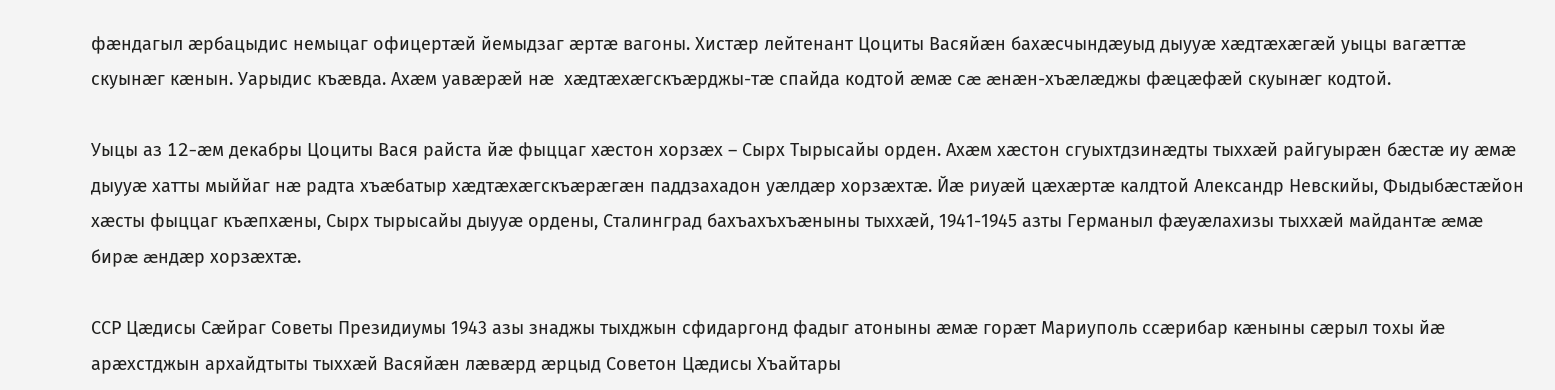фæндагыл æрбацыдис немыцаг офицертæй йемыдзаг æртæ вагоны. Хистæр лейтенант Цоциты Васяйæн бахæсчындæуыд дыууæ хæдтæхæгæй уыцы вагæттæ скуынæг кæнын. Уарыдис къæвда. Ахæм уавæрæй нæ  хæдтæхæгскъæрджы-тæ спайда кодтой æмæ сæ æнæн-хъæлæджы фæцæфæй скуынæг кодтой.

Уыцы аз 12-æм декабры Цоциты Вася райста йæ фыццаг хæстон хорзæх – Сырх Тырысайы орден. Ахæм хæстон сгуыхтдзинæдты тыххæй райгуырæн бæстæ иу æмæ дыууæ хатты мыййаг нæ радта хъæбатыр хæдтæхæгскъæрæгæн паддзахадон уæлдæр хорзæхтæ. Йæ риуæй цæхæртæ калдтой Александр Невскийы, Фыдыбæстæйон хæсты фыццаг къæпхæны, Сырх тырысайы дыууæ ордены, Сталинград бахъахъхъæныны тыххæй, 1941-1945 азты Германыл фæуæлахизы тыххæй майдантæ æмæ бирæ æндæр хорзæхтæ.

ССР Цæдисы Сæйраг Советы Президиумы 1943 азы знаджы тыхджын сфидаргонд фадыг атоныны æмæ горæт Мариуполь ссæрибар кæныны сæрыл тохы йæ арæхстджын архайдтыты тыххæй Васяйæн лæвæрд æрцыд Советон Цæдисы Хъайтары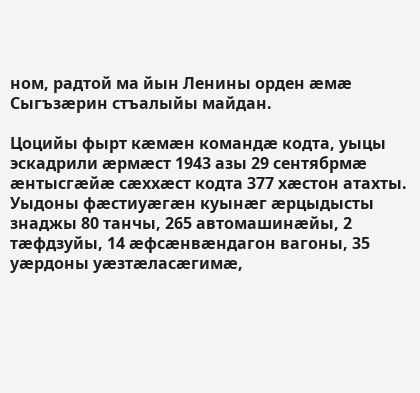ном, радтой ма йын Ленины орден æмæ Сыгъзæрин стъалыйы майдан.

Цоцийы фырт кæмæн командæ кодта, уыцы эскадрили æрмæст 1943 азы 29 сентябрмæ æнтысгæйæ сæххæст кодта 377 хæстон атахты. Уыдоны фæстиуæгæн куынæг æрцыдысты знаджы 80 танчы, 265 автомашинæйы, 2 тæфдзуйы, 14 æфсæнвæндагон вагоны, 35 уæрдоны уæзтæласæгимæ,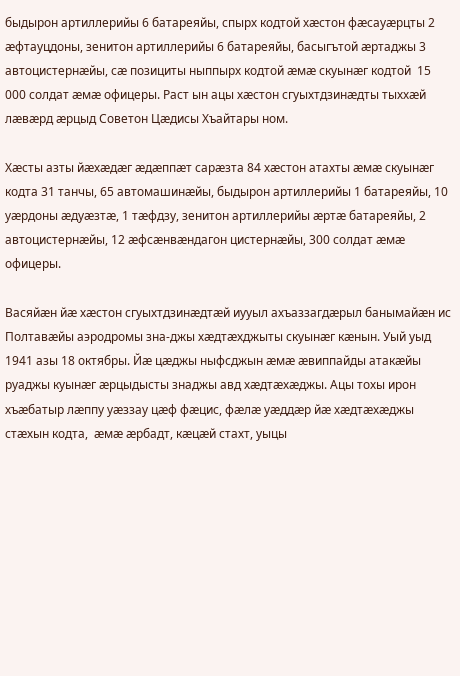быдырон артиллерийы 6 батареяйы, спырх кодтой хæстон фæсауæрцты 2 æфтауцдоны, зенитон артиллерийы 6 батареяйы, басыгътой æртаджы 3 автоцистернæйы, сæ позициты ныппырх кодтой æмæ скуынæг кодтой  15 000 солдат æмæ офицеры. Раст ын ацы хæстон сгуыхтдзинæдты тыххæй лæвæрд æрцыд Советон Цæдисы Хъайтары ном.

Хæсты азты йæхæдæг æдæппæт сарæзта 84 хæстон атахты æмæ скуынæг кодта 31 танчы, 65 автомашинæйы, быдырон артиллерийы 1 батареяйы, 10 уæрдоны æдуæзтæ, 1 тæфдзу, зенитон артиллерийы æртæ батареяйы, 2 автоцистернæйы, 12 æфсæнвæндагон цистернæйы, 300 солдат æмæ офицеры.

Васяйæн йæ хæстон сгуыхтдзинæдтæй иууыл ахъаззагдæрыл банымайæн ис Полтавæйы аэродромы зна-джы хæдтæхджыты скуынæг кæнын. Уый уыд 1941 азы 18 октябры. Йæ цæджы ныфсджын æмæ æвиппайды атакæйы руаджы куынæг æрцыдысты знаджы авд хæдтæхæджы. Ацы тохы ирон хъæбатыр лæппу уæззау цæф фæцис, фæлæ уæддæр йæ хæдтæхæджы стæхын кодта,  æмæ æрбадт, кæцæй стахт, уыцы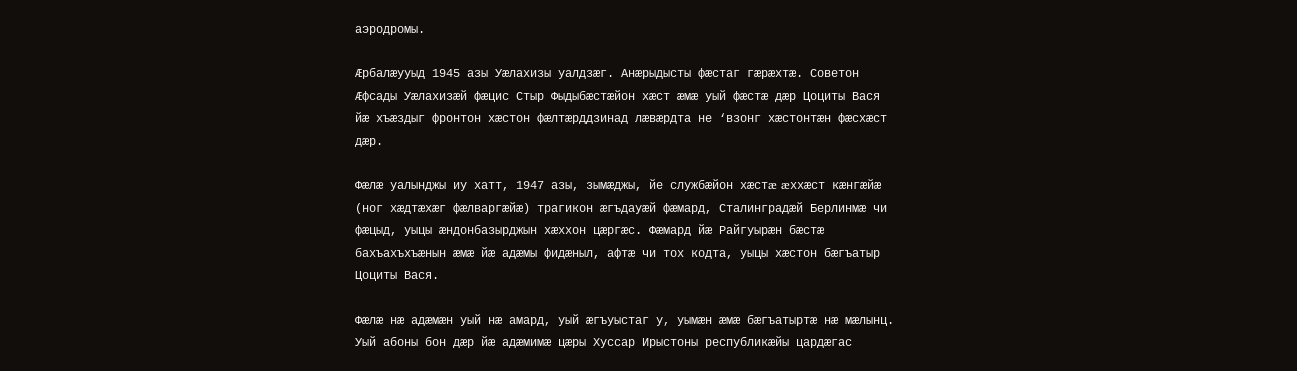аэродромы.

Æрбалæууыд 1945 азы Уæлахизы уалдзæг. Анæрыдысты фæстаг гæрæхтæ. Советон Æфсады Уæлахизæй фæцис Стыр Фыдыбæстæйон хæст æмæ уый фæстæ дæр Цоциты Вася йæ хъæздыг фронтон хæстон фæлтæрддзинад лæвæрдта не ‘взонг хæстонтæн фæсхæст дæр.

Фæлæ уалынджы иу хатт, 1947 азы, зымæджы, йе службæйон хæстæ æххæст кæнгæйæ (ног хæдтæхæг фæлваргæйæ) трагикон æгъдауæй фæмард, Сталинградæй Берлинмæ чи фæцыд, уыцы æндонбазырджын хæххон цæргæс. Фæмард йæ Райгуырæн бæстæ бахъахъхъæнын æмæ йæ адæмы фидæныл, афтæ чи тох кодта, уыцы хæстон бæгъатыр Цоциты Вася.

Фæлæ нæ адæмæн уый нæ амард, уый æгъуыстаг у, уымæн æмæ бæгъатыртæ нæ мæлынц. Уый абоны бон дæр йæ адæмимæ цæры Хуссар Ирыстоны республикæйы цардæгас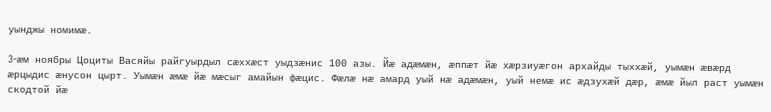уынджы номимæ.

3-æм ноябры Цоциты Васяйы райгуырдыл сæххæст уыдзæнис 100 азы. Йæ адæмæн, æппæт йæ хæрзиуæгон архайды тыххæй, уымæн æвæрд æрцыдис æнусон цырт. Уымæн æмæ йæ мæсыг амайын фæцис. Фæлæ нæ амард уый нæ адæмæн, уый немæ ис æдзухæй дæр, æмæ йыл раст уымæн скодтой йæ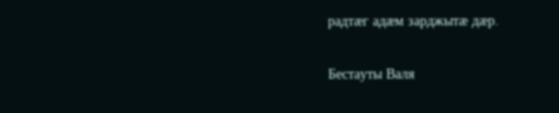радтæг адæм зарджытæ дæр.

Бестауты Валя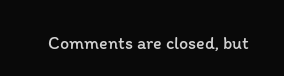Comments are closed, but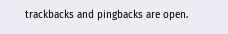trackbacks and pingbacks are open.